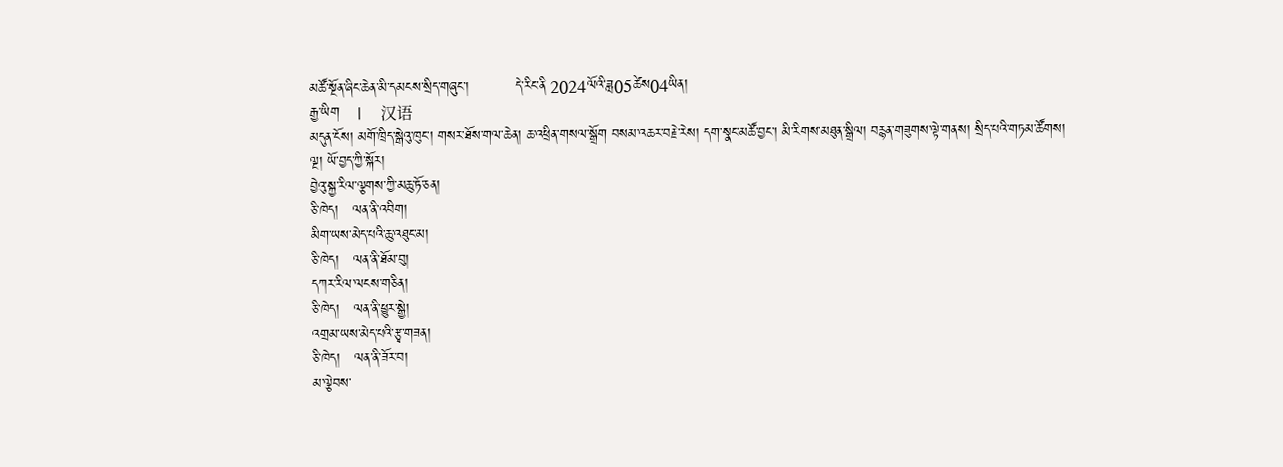མཚོ་སྔོན་ཞིང་ཆེན་མི་དམངས་སྲིད་གཞུང་།          དེ་རིང་ནི 2024ལོའི་ཟླ05ཚེས04ཡིན།
རྒྱ་ཡིག    |    汉语
མདུན་ངོས། མགོ་ཁྲིད་སྒེའུ་ཁུང་། གསར་ཐོས་གལ་ཆེན། ཆ་འཕྲིན་གསལ་སྒྲོག བསམ་འཆར་བརྗེ་རེས། དག་སྣང་མཚོ་བྱང་། མི་རིགས་མཐུན་སྒྲིལ། བརྙན་གཟུགས་ལྟེ་གནས། སྲིད་པའི་གཏམ་ཚོགས།
ལྔ། ཡོ་བྱད་ཀྱི་སྐོར།
བྱེའུ་སྐྱ་རིལ་ལྕགས་ཀྱི་མཆུ་ཏོ་ཅན།
ཅི་ཁེད།   ལན་ནི་འབིག།
མིག་ཡས་མེད་པའི་ཆུ་འཐུང་མ།
ཅི་ཁེད།   ལན་ནི་ཐོམ་བུ།
དཀར་རིལ་ལངས་གཅིན།
ཅི་ཁེད།   ལན་ནི་ཕྱུར་སྒྱེ།
འགྲམ་ཡས་མེད་པའི་རྩྭ་གཟན།
ཅི་ཁེད།   ལན་ནི་ཟོར་བ།
མ་ལྕེབས་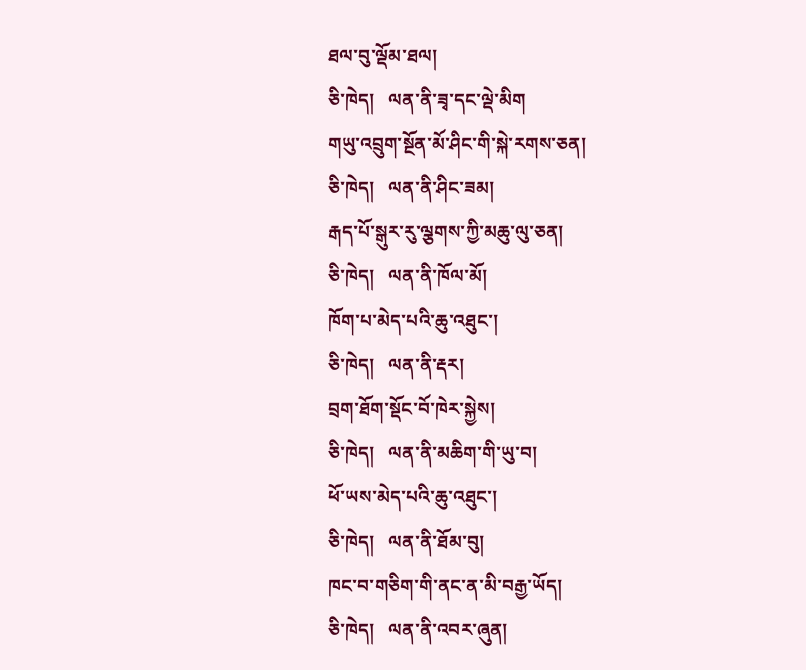ཐལ་བུ་ལྡོམ་ཐལ།
ཅི་ཁེད།   ལན་ནི་ཟྭ་དང་ལྡེ་མིག
གཡུ་འབྲུག་སྔོན་མོ་ཤིང་གི་སྐེ་རགས་ཅན།
ཅི་ཁེད།   ལན་ནི་ཤིང་ཟམ།
རྒད་པོ་སྒུར་རུ་ལྕགས་ཀྱི་མཆུ་ལུ་ཅན།
ཅི་ཁེད།   ལན་ནི་ཁོལ་མོ།
ཁོག་པ་མེད་པའི་ཆུ་འཐུང་།
ཅི་ཁེད།   ལན་ནི་རྡར།
བྲག་ཐོག་སྡོང་བོ་ཁེར་སྐྱེས།
ཅི་ཁེད།   ལན་ནི་མཆིག་གི་ཡུ་བ།
ཕོ་ཡས་མེད་པའི་ཆུ་འཐུང་།
ཅི་ཁེད།   ལན་ནི་ཐོམ་བུ།
ཁང་བ་གཅིག་གི་ནང་ན་མི་བརྒྱ་ཡོད།
ཅི་ཁེད།   ལན་ནི་འབར་ཞུན།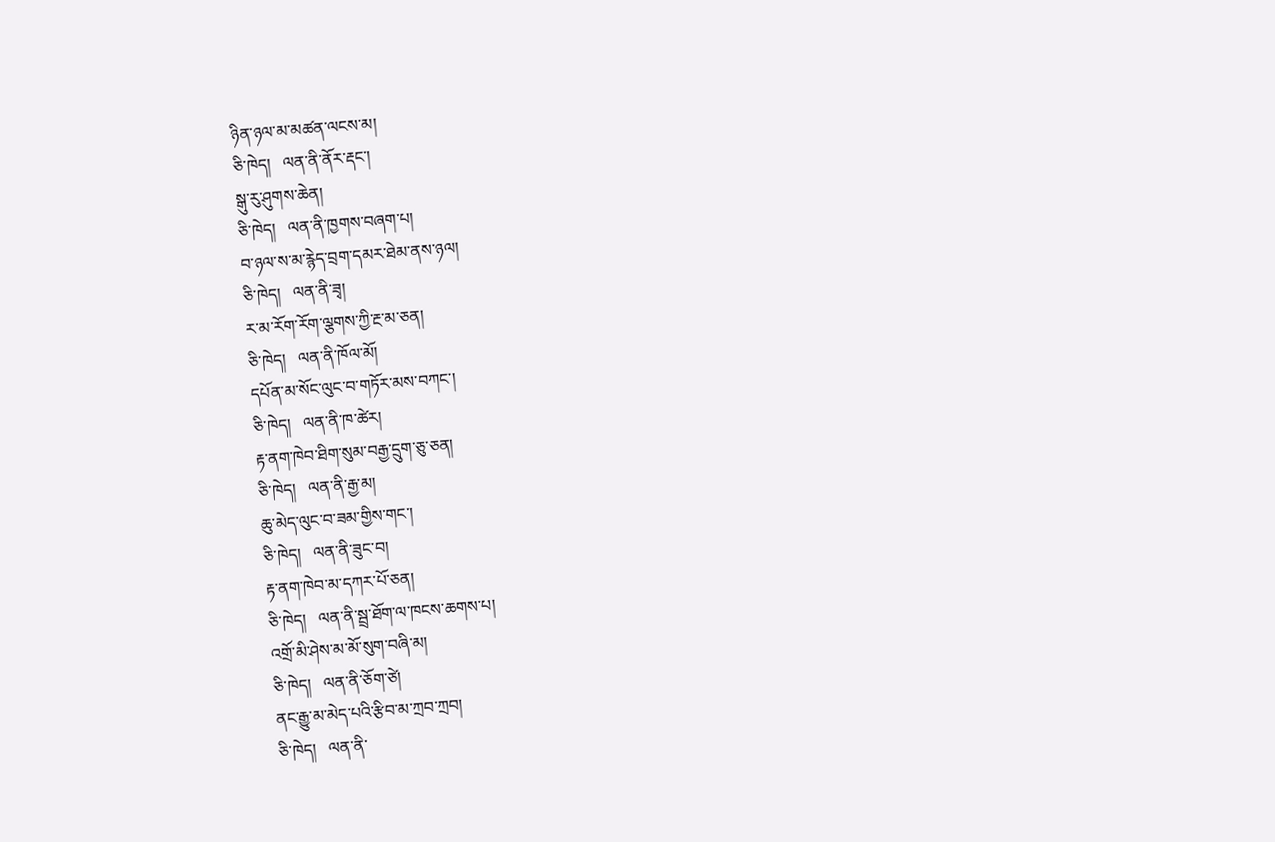ཉིན་ཉལ་མ་མཚན་ལངས་མ།
ཅི་ཁེད།   ལན་ནི་ནོར་རྡང་།
སྒུ་རུ་ཤུགས་ཆེན།
ཅི་ཁེད།   ལན་ནི་ཁྱགས་བཞག་པ།
བ་ཉལ་ས་མ་རྙེད་བྲག་དམར་ཐེམ་ནས་ཉལ།
ཅི་ཁེད།   ལན་ནི་ཟྭ།
ར་མ་རོག་རོག་ལྕགས་ཀྱི་རྔ་མ་ཅན།
ཅི་ཁེད།   ལན་ནི་ཁོལ་མོ།
དཔོན་མ་སོང་ལུང་བ་གཏོར་མས་བཀང་།
ཅི་ཁེད།   ལན་ནི་ཁ་ཚེར།
རྟ་ནག་ཁེབ་ཐིག་སུམ་བརྒྱ་དྲུག་ཅུ་ཅན།
ཅི་ཁེད།   ལན་ནི་རྒྱ་མ།
ཆུ་མེད་ལུང་བ་ཟམ་གྱིས་གང་།
ཅི་ཁེད།   ལན་ནི་ཟུང་བ།
རྟ་ནག་ཁེབ་མ་དཀར་པོ་ཅན།
ཅི་ཁེད།   ལན་ནི་སྦྲ་ཐོག་ལ་ཁངས་ཆགས་པ།
འགྲོ་མི་ཤེས་མ་མོ་སུག་བཞི་མ།
ཅི་ཁེད།   ལན་ནི་ཅོག་ཙེ།
ནང་རྒྱུ་མ་མེད་པའི་རྩིབ་མ་ཀྲབ་ཀྲབ།
ཅི་ཁེད།   ལན་ནི་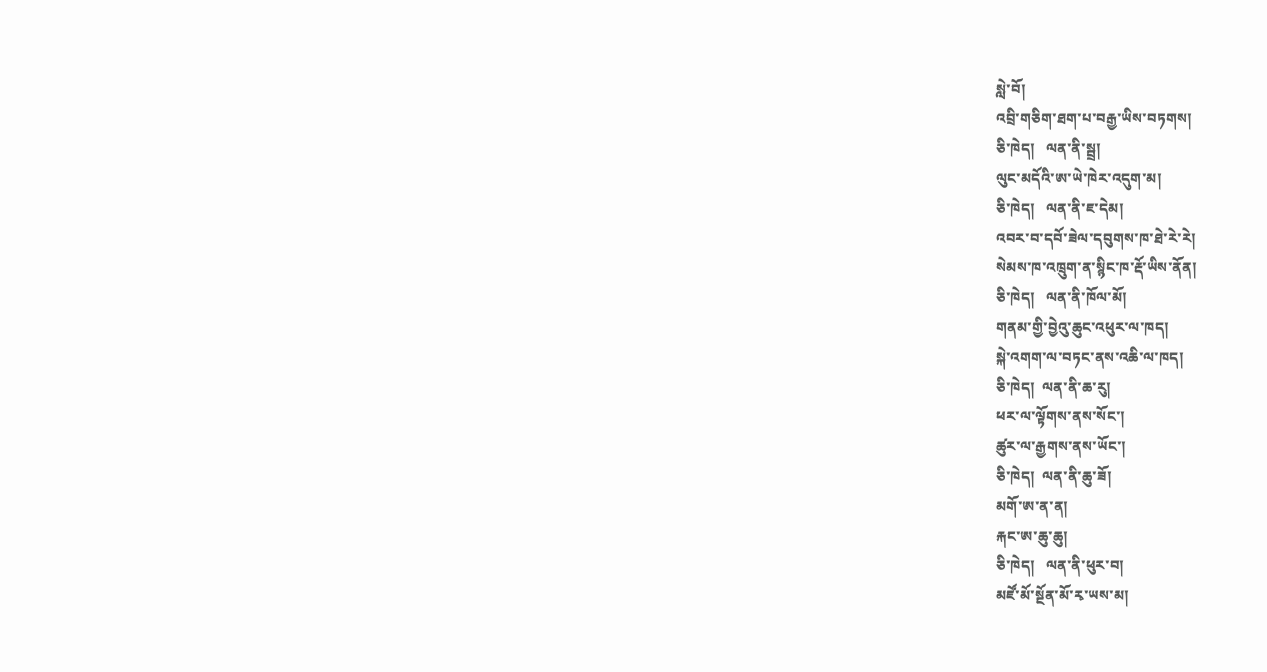སླེ་བོ།
འབྲི་གཅིག་ཐག་པ་བརྒྱ་ཡིས་བཏགས།
ཅི་ཁེད།   ལན་ནི་སྦྲ།
ལུང་མདོའི་ཨ་ཡེ་ཁེར་འདུག་མ།
ཅི་ཁེད།   ལན་ནི་ཇ་དེམ།
འབར་བ་དབོ་ཟེལ་དབུགས་ཁ་ཐེ་རེ་རེ།
སེམས་ཁ་འཁྲུག་ན་སྙིང་ཁ་རྡོ་ཡིས་ནོན།
ཅི་ཁེད།   ལན་ནི་ཁོལ་མོ།
གནམ་གྱི་བྱེའུ་ཆུང་འཕུར་ལ་ཁད།
སྐེ་འགག་ལ་བཏང་ནས་འཆི་ལ་ཁད།
ཅི་ཁེད།  ལན་ནི་ཆ་རུ།
ཕར་ལ་ལྟོགས་ནས་སོང་།
ཚུར་ལ་རྒྱགས་ནས་ཡོང་།
ཅི་ཁེད།  ལན་ནི་ཆུ་ཟོ།
མགོ་ཨ་ན་ན།
རྐང་ཨ་ཆུ་ཆུ།
ཅི་ཁེད།   ལན་ནི་ཕུར་བ།
མཛོ་མོ་སྔོན་མོ་རྭ་ཡས་མ།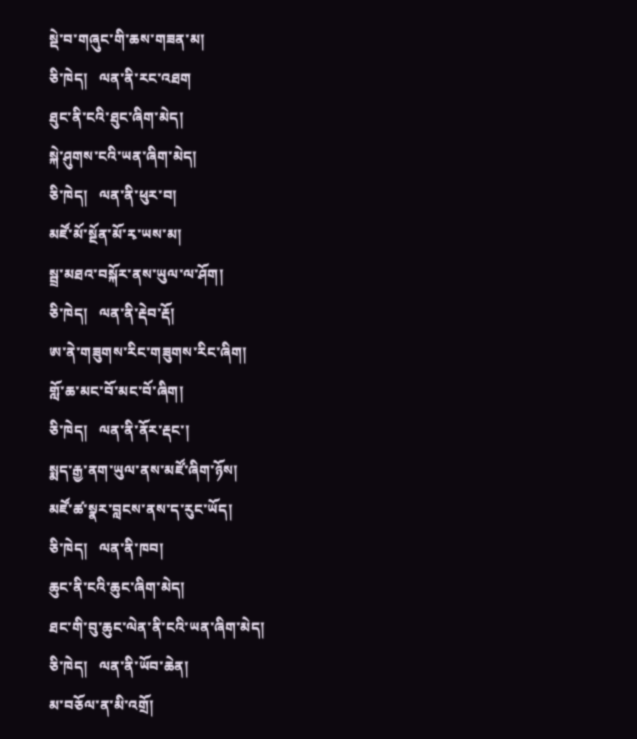སྡེ་བ་གཞུང་གི་ཆས་གཟན་མ།
ཅི་ཁེད།   ལན་ནི་རང་འཐག
ཐུང་ནི་ངའི་ཐུང་ཞིག་མེད།
སྐེ་ཤུགས་ངའི་ཡན་ཞིག་མེད།
ཅི་ཁེད།   ལན་ནི་ཕུར་བ།
མཛོ་མོ་སྔོན་མོ་རྭ་ཡས་མ།
སྦྲ་མཐའ་བསྐོར་ནས་ཡུལ་ལ་ཤོག།
ཅི་ཁེད།   ལན་ནི་རྡེབ་རྡོ།
ཨ་ནེ་གཟུགས་རིང་གཟུགས་རིང་ཞིག།
གློ་ཆ་མང་བོ་མང་བོ་ཞིག།
ཅི་ཁེད།   ལན་ནི་ནོར་རྡང་།
སྨད་རྒྱ་ནག་ཡུལ་ནས་མཛོ་ཞིག་ཉོས།
མཛོ་ཚ་སྣར་བླངས་ནས་ད་རུང་ཡོད།
ཅི་ཁེད།   ལན་ནི་ཁབ།
ཆུང་ནི་ངའི་ཆུང་ཞིག་མེད།
ཐང་གི་བུ་ཆུང་ལེན་ནི་ངའི་ཡན་ཞིག་མེད།
ཅི་ཁེད།   ལན་ནི་ཡོབ་ཆེན།
མ་བཅོལ་ན་མི་འགྲོ།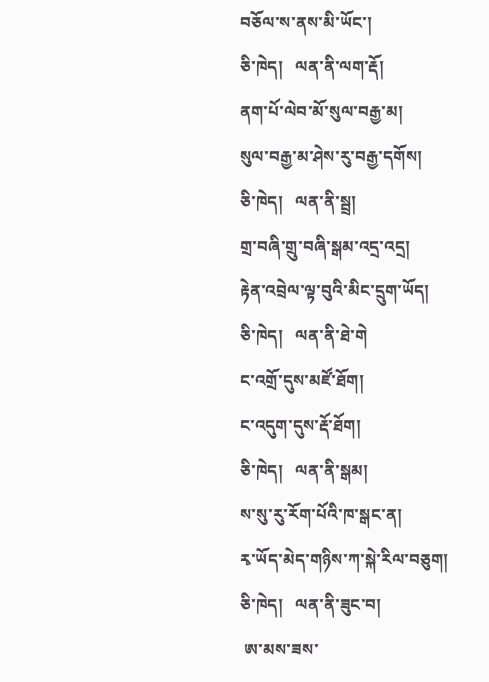བཅོལ་ས་ནས་མི་ཡོང་།
ཅི་ཁེད།   ལན་ནི་ལག་རྡོ།
ནག་པོ་ལེབ་མོ་སུལ་བརྒྱ་མ།
སུལ་བརྒྱ་མ་ཤེས་རུ་བརྒྱ་དགོས།
ཅི་ཁེད།   ལན་ནི་སྦྲ།
གྲ་བཞི་གྲུ་བཞི་སྒམ་འདྲ་འདྲ།
རྟེན་འབྲེལ་ལྟ་བུའི་མིང་དྲུག་ཡོད།
ཅི་ཁེད།   ལན་ནི་ཐེ་གེ
ང་འགྲོ་དུས་མཛོ་ཐོག།
ང་འདུག་དུས་རྡོ་ཐོག།
ཅི་ཁེད།   ལན་ནི་སྒམ།
ས་སུ་རུ་རོག་པོའི་ཁ་སྒང་ན།
རྭ་ཡོད་མེད་གཉིས་ཀ་སྐེ་རིལ་བཅུག།
ཅི་ཁེད།   ལན་ནི་ཟུང་བ།
 ཨ་མས་ཟས་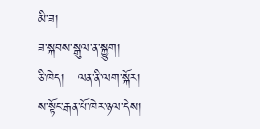མི་ཟ།
ཟ་སྐབས་སྒུལ་ན་སྐྱུག།
ཅི་ཁེད།   ལན་ནི་ལག་སྐོར།
ས་སྟོང་རྒན་པོ་ཁེར་ཉལ་དེས།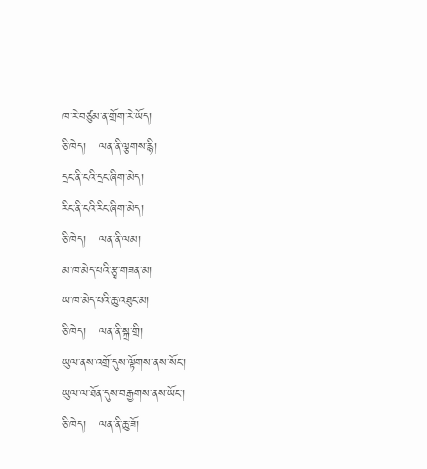ཁ་རེ་བཙུམ་ན་གྲོག་རེ་ཡོད།
ཅི་ཁེད།   ལན་ནི་ལྕགས་རྙི།
དྲང་ནི་ངའི་དྲང་ཞིག་མེད།
རིང་ནི་ངའི་རིང་ཞིག་མེད།
ཅི་ཁེད།   ལན་ནི་ལམ།
མ་ཁ་མེད་པའི་རྩྭ་གཟན་མ།
ཡ་ཁ་མེད་པའི་ཆུ་འཐུང་མ།
ཅི་ཁེད།   ལན་ནི་སྐྲ་གྲི།
ཡུལ་ནས་འགྲོ་དུས་ལྟོགས་ནས་སོང་།
ཡུལ་ལ་ཐོན་དུས་བརྒྱགས་ནས་ཡོང་།
ཅི་ཁེད།   ལན་ནི་ཆུ་ཟོ།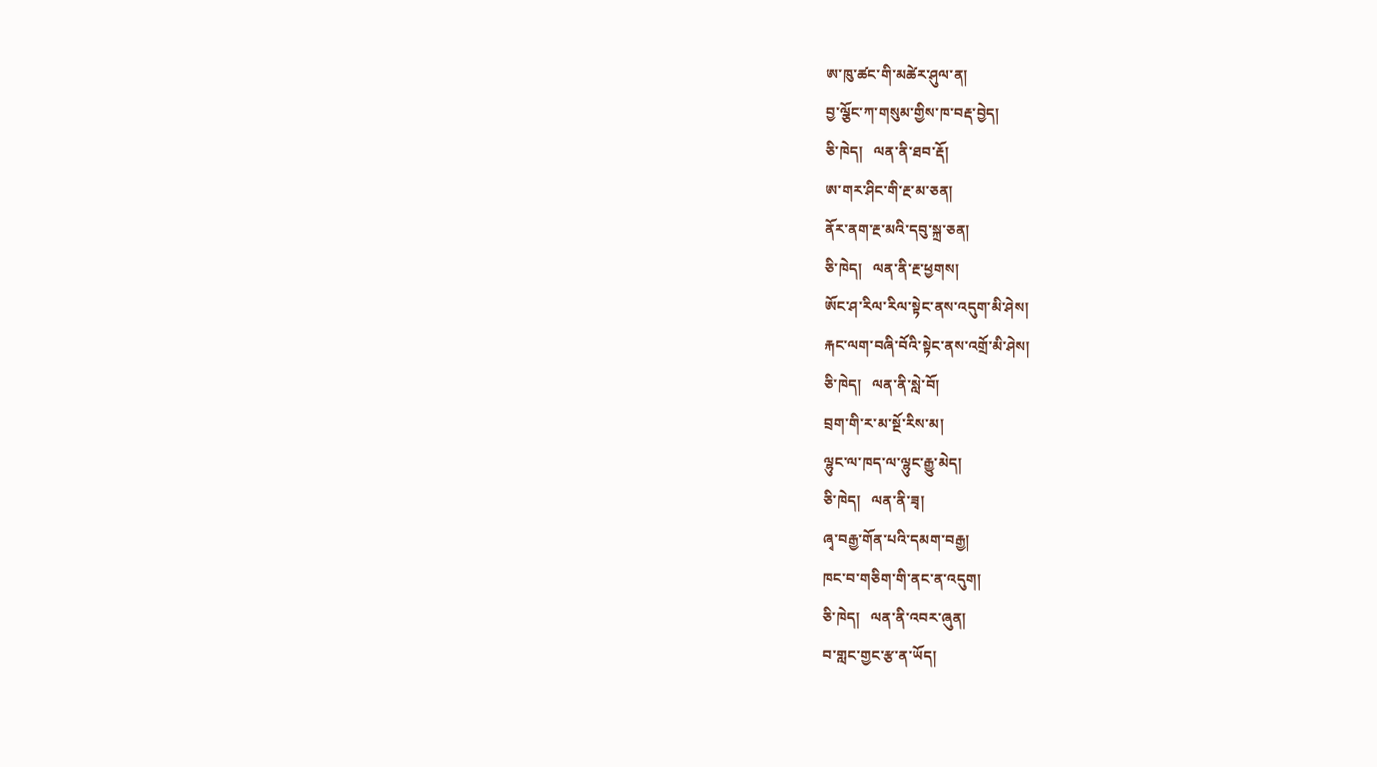ཨ་ཁུ་ཚང་གི་མཚེར་ཤུལ་ན།
བྱ་ལྕོང་ཀ་གསུམ་གྱིས་ཁ་བརྡ་བྱེད།
ཅི་ཁེད།   ལན་ནི་ཐབ་རྡོ།
ཨ་གར་ཤིང་གི་རྔ་མ་ཅན།
ནོར་ནག་རྔ་མའི་དབུ་སྐྲ་ཅན།
ཅི་ཁེད།   ལན་ནི་རྔ་ཕྱགས།
ཨོང་ཤ་རིལ་རིལ་སྟེང་ནས་འདུག་མི་ཤེས།
རྐང་ལག་བཞི་བོའི་སྟེང་ནས་འགྲོ་མི་ཤེས།
ཅི་ཁེད།   ལན་ནི་སླེ་བོ།
བྲག་གི་ར་མ་སྔོ་རིས་མ།
ལྷུང་ལ་ཁད་ལ་ལྷུང་རྒྱུ་མེད།
ཅི་ཁེད།   ལན་ནི་ཟྭ།
ཞྭ་བརྒྱ་གོན་པའི་དམག་བརྒྱ།
ཁང་བ་གཅིག་གི་ནང་ན་འདུག།
ཅི་ཁེད།   ལན་ནི་འབར་ཞུན།
བ་གླང་གྱང་རྩ་ན་ཡོད།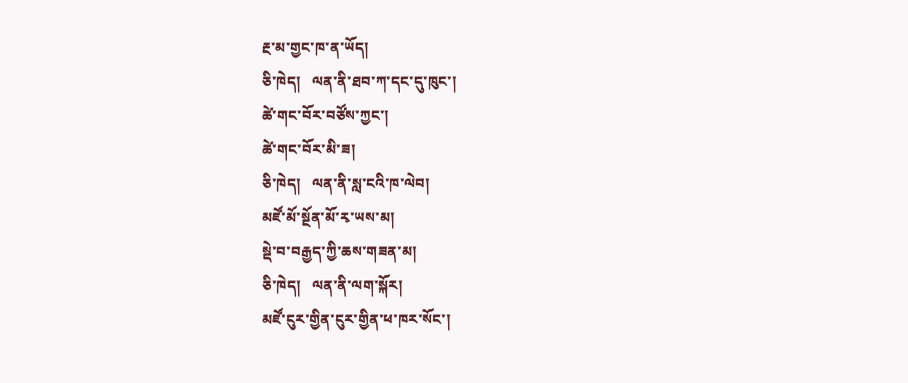རྔ་མ་གྱང་ཁ་ན་ཡོད།
ཅི་ཁེད།   ལན་ནི་ཐབ་ཀ་དང་དུ་ཁུང་།
ཚེ་གང་བོར་བཙོས་ཀྱང་།
ཚེ་གང་བོར་མི་ཟ།
ཅི་ཁེད།   ལན་ནི་སླ་ངའི་ཁ་ལེབ།
མཛོ་མོ་སྔོན་མོ་རྭ་ཡས་མ།
སྡེ་བ་བརྒྱད་ཀྱི་ཆས་གཟན་མ།
ཅི་ཁེད།   ལན་ནི་ལག་སྐོར།
མཛོ་ངུར་གྱིན་ངུར་གྱིན་ཕ་ཁར་སོང་།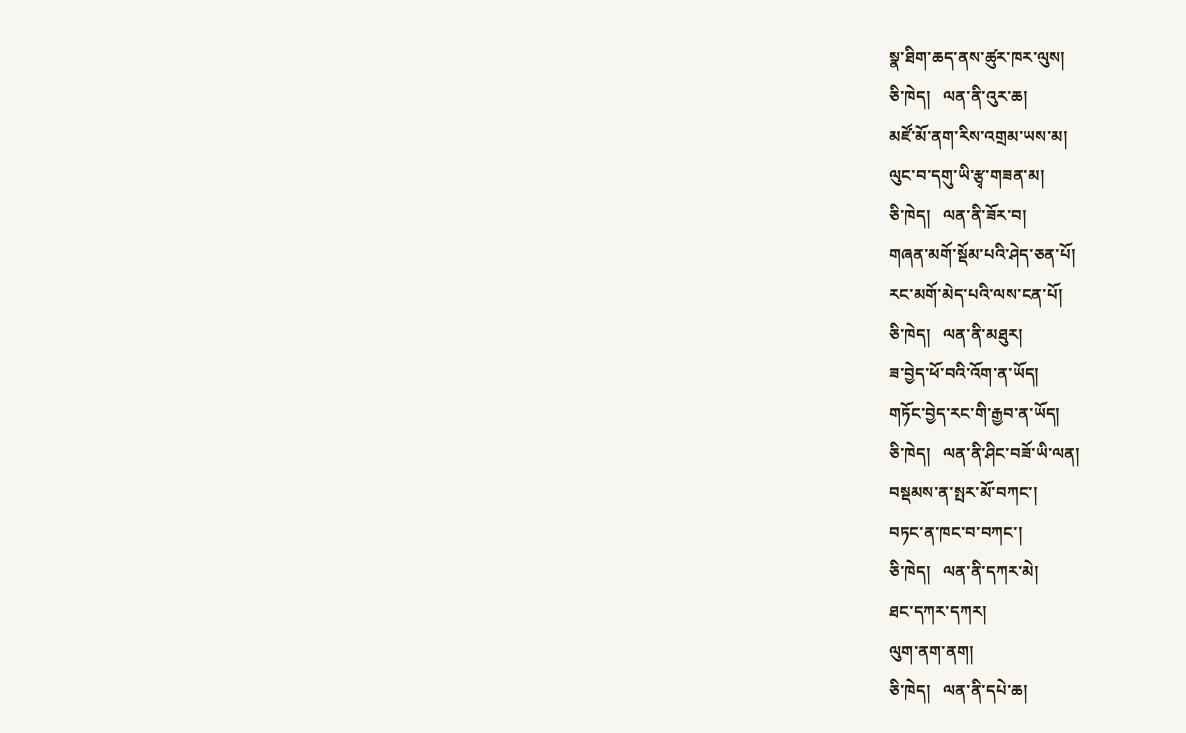སྣ་ཐིག་ཆད་ནས་ཚུར་ཁར་ལུས།
ཅི་ཁེད།   ལན་ནི་འུར་ཆ།
མཛོ་མོ་ནག་རིས་འགྲམ་ཡས་མ།
ལུང་བ་དགུ་ཡི་རྩྭ་གཟན་མ།
ཅི་ཁེད།   ལན་ནི་ཟོར་བ།
གཞན་མགོ་སྡོམ་པའི་ཤེད་ཅན་པོ།
རང་མགོ་མེད་པའི་ལས་ངན་པོ།
ཅི་ཁེད།   ལན་ནི་མཐུར།
ཟ་བྱེད་ཕོ་བའི་འོག་ན་ཡོད།
གཏོང་བྱེད་རང་གི་རྒྱབ་ན་ཡོད།
ཅི་ཁེད།   ལན་ནི་ཤིང་བཟོ་ཡི་ལན།
བསྡམས་ན་སྤར་མོ་བཀང་།
བཏང་ན་ཁང་བ་བཀང་།
ཅི་ཁེད།   ལན་ནི་དཀར་མེ།
ཐང་དཀར་དཀར།
ལུག་ནག་ནག།
ཅི་ཁེད།   ལན་ནི་དཔེ་ཆ།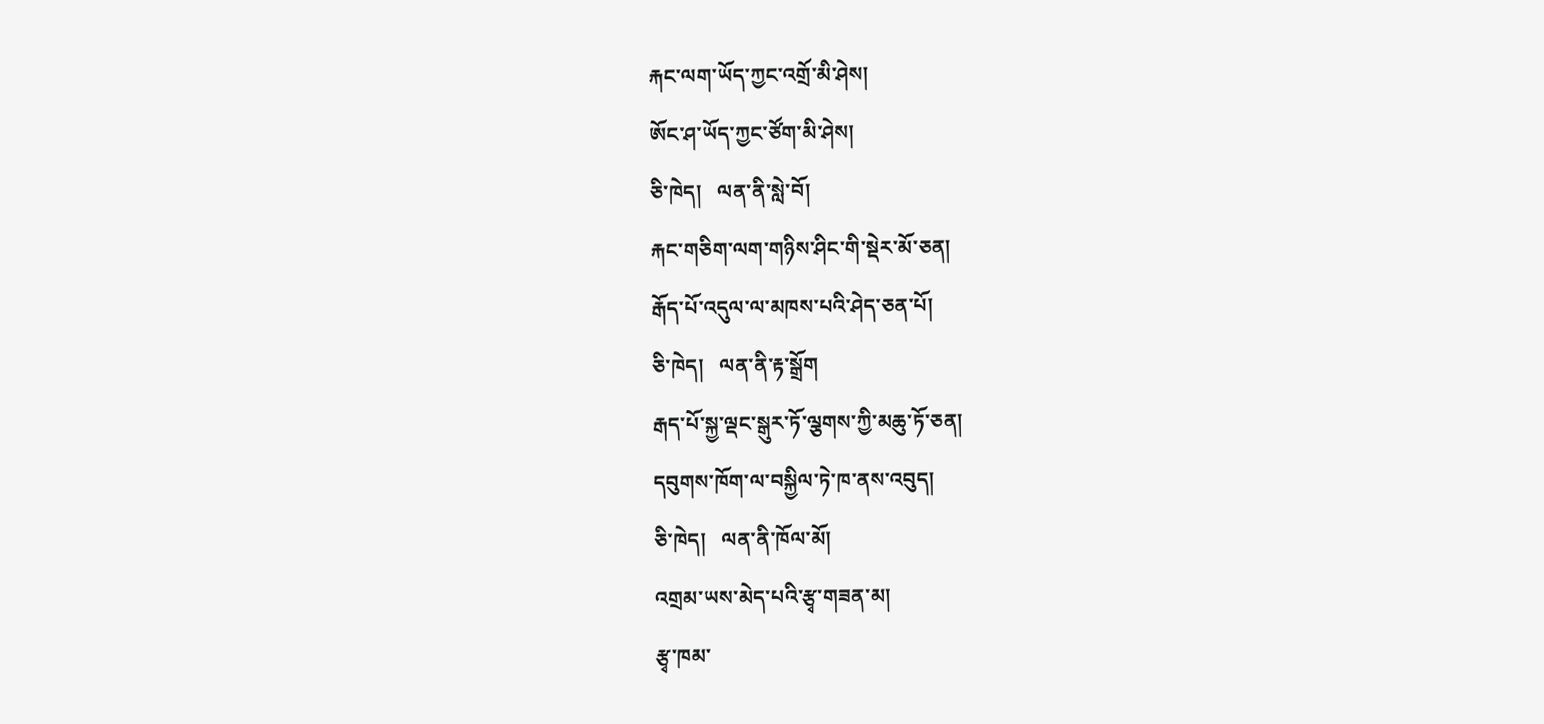རྐང་ལག་ཡོད་ཀྱང་འགྲོ་མི་ཤེས།
ཨོང་ཤ་ཡོད་ཀྱང་ཙོག་མི་ཤེས།
ཅི་ཁེད།   ལན་ནི་སླེ་བོ།
རྐང་གཅིག་ལག་གཉིས་ཤིང་གི་སྡེར་མོ་ཅན།
རྒོད་པོ་འདུལ་ལ་མཁས་པའི་ཤེད་ཅན་པོ།
ཅི་ཁེད།   ལན་ནི་རྟ་སྒྲོག
རྒད་པོ་སྐྱ་ལྡང་སྒུར་ཏོ་ལྕགས་ཀྱི་མཆུ་ཏོ་ཅན།
དབུགས་ཁོག་ལ་བསྐྱིལ་ཏེ་ཁ་ནས་འབུད།
ཅི་ཁེད།   ལན་ནི་ཁོལ་མོ།
འགྲམ་ཡས་མེད་པའི་རྩྭ་གཟན་མ།
རྩྭ་ཁམ་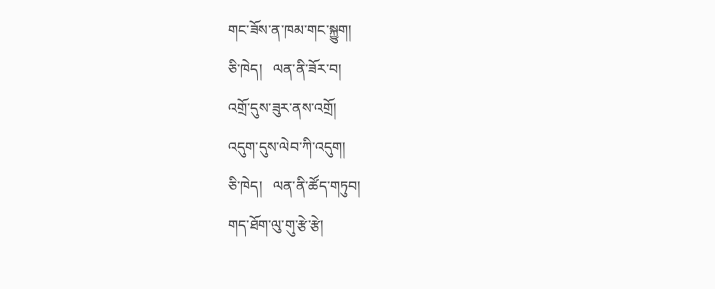གང་ཟོས་ན་ཁམ་གང་སྐྱུག།
ཅི་ཁེད།   ལན་ནི་ཟོར་བ།
འགྲོ་དུས་ཟུར་ནས་འགྲོ།
འདུག་དུས་ལེབ་ཀི་འདུག།
ཅི་ཁེད།   ལན་ནི་ཚོད་གཏུབ།
གད་ཐོག་ལུ་གུ་རྩེ་རྩེ།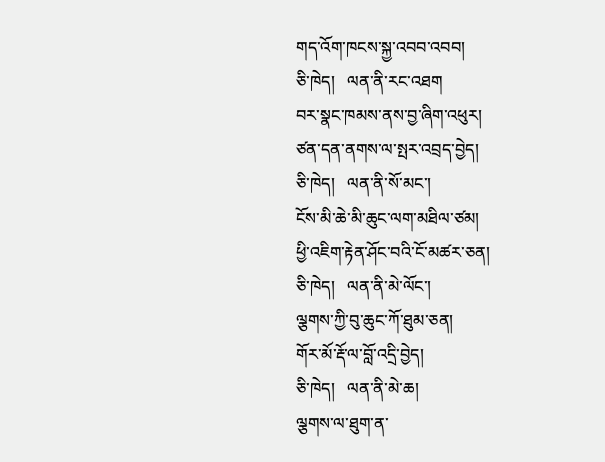གད་འོག་ཁངས་སྐྱ་འབབ་འབབ།
ཅི་ཁེད།   ལན་ནི་རང་འཐག
བར་སྣང་ཁམས་ནས་བྱ་ཞིག་འཕུར།
ཙན་དན་ནགས་ལ་སྤར་འབྲད་བྱེད།
ཅི་ཁེད།   ལན་ནི་སོ་མང་།
ངོས་མི་ཆེ་མི་ཆུང་ལག་མཐིལ་ཙམ།
ཕྱི་འཇིག་རྟེན་ཤོང་བའི་ངོ་མཚར་ཅན།
ཅི་ཁེད།   ལན་ནི་མེ་ལོང་།
ལྕགས་ཀྱི་བུ་ཆུང་ཀོ་ཐུམ་ཅན།
གོར་མོ་རྡོ་ལ་བློ་འདྲི་བྱེད།
ཅི་ཁེད།   ལན་ནི་མེ་ཆ།
ལྕགས་ལ་ཐུག་ན་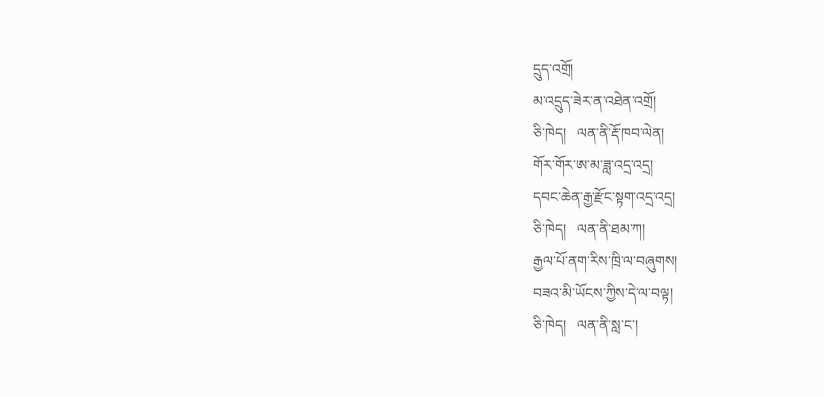དྲུད་འགྲོ།
མ་འདྲུད་ཟེར་ན་འཐེན་འགྲོ།
ཅི་ཁེད།   ལན་ནི་རྡོ་ཁབ་ལེན།
གོར་གོར་ཨ་མ་ཟླ་འདྲ་འདྲ།
དབང་ཆེན་རྒྱ་རྫོང་སྟག་འདྲ་འདྲ།
ཅི་ཁེད།   ལན་ནི་ཐམ་ཀ།
རྒྱལ་པོ་ནག་རིས་ཁྲི་ལ་བཞུགས།
བཟའ་མི་ཡོངས་ཀྱིས་དེ་ལ་བལྟ།
ཅི་ཁེད།   ལན་ནི་སླ་ང་།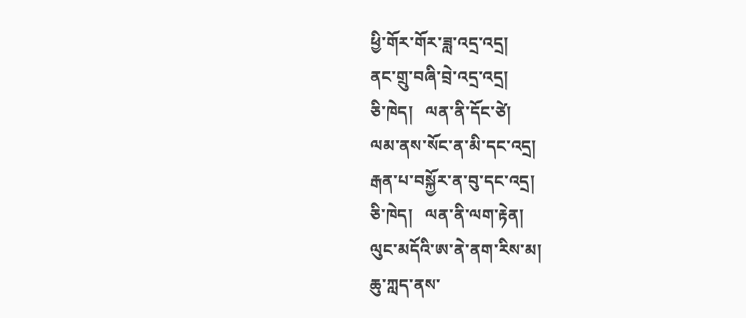ཕྱི་གོར་གོར་ཟླ་འདྲ་འདྲ།
ནང་གྲུ་བཞི་བྲེ་འདྲ་འདྲ།
ཅི་ཁེད།   ལན་ནི་དོང་ཙེ།
ལམ་ནས་སོང་ན་མི་དང་འདྲ།
རྒན་པ་བསྐྱོར་ན་བུ་དང་འདྲ།
ཅི་ཁེད།   ལན་ནི་ལག་རྟེན།
ལུང་མདོའི་ཨ་ནེ་ནག་རིས་མ།
ཆུ་ཀླད་ནས་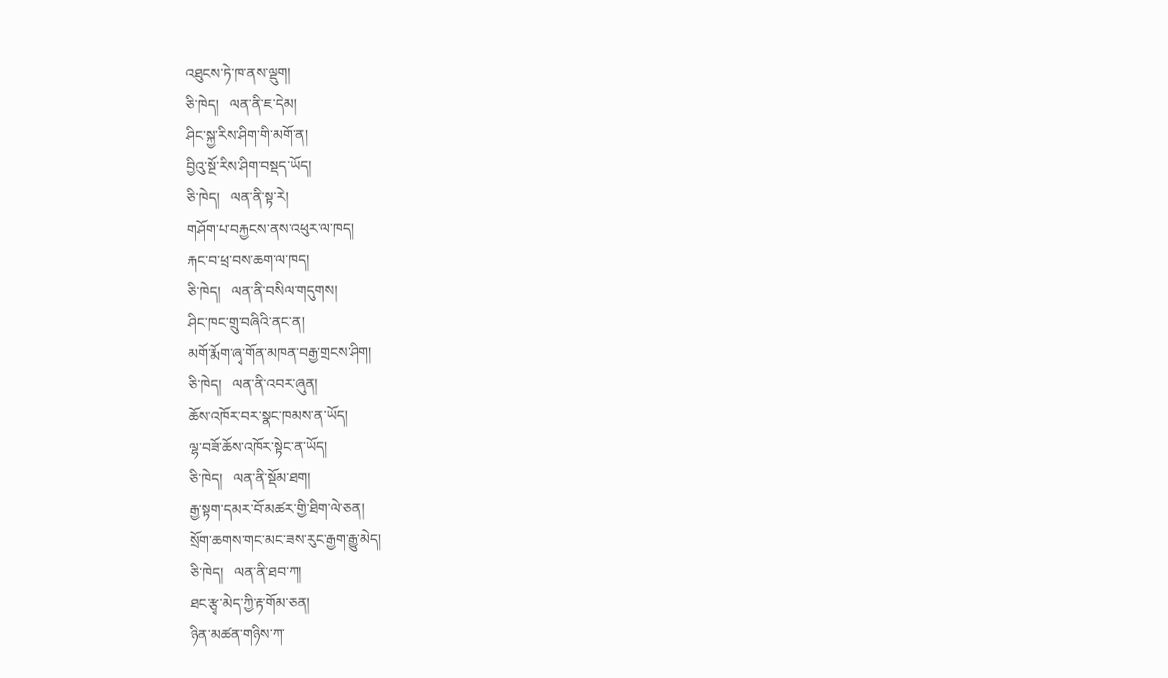འཐུངས་ཏེ་ཁ་ནས་ལྡུག།
ཅི་ཁེད།   ལན་ནི་ཇ་དེམ།
ཤིང་སྐྱ་རིས་ཤིག་གི་མགོ་ན།
བྱིའུ་སྔོ་རིས་ཤིག་བསྡད་ཡོད།
ཅི་ཁེད།   ལན་ནི་སྟ་རེ།
གཤོག་པ་བརྐྱངས་ནས་འཕུར་ལ་ཁད།
རྐང་བ་ཕྲ་བས་ཆག་ལ་ཁད།
ཅི་ཁེད།   ལན་ནི་བསིལ་གདུགས།
ཤིང་ཁང་གྲུ་བཞིའི་ནང་ན།
མགོ་རྨོག་ཞྭ་གོན་མཁན་བརྒྱ་གྲངས་ཤིག།
ཅི་ཁེད།   ལན་ནི་འབར་ཞུན།
ཆོས་འཁོར་བར་སྣང་ཁམས་ན་ཡོད།
ལྷ་བཟོ་ཆོས་འཁོར་སྟེང་ན་ཡོད།
ཅི་ཁེད།   ལན་ནི་སྡོམ་ཐག།
རྒྱ་སྟག་དམར་བོ་མཚར་གྱི་ཐིག་ལེ་ཅན།
སྲོག་ཆགས་གང་མང་ཟས་རུང་རྒྱག་རྒྱུ་མེད།
ཅི་ཁེད།   ལན་ནི་ཐབ་ཀ།
ཐང་རྩྭ་མེད་ཀྱི་རྟ་གོམ་ཅན།
ཉིན་མཚན་གཉིས་ཀ་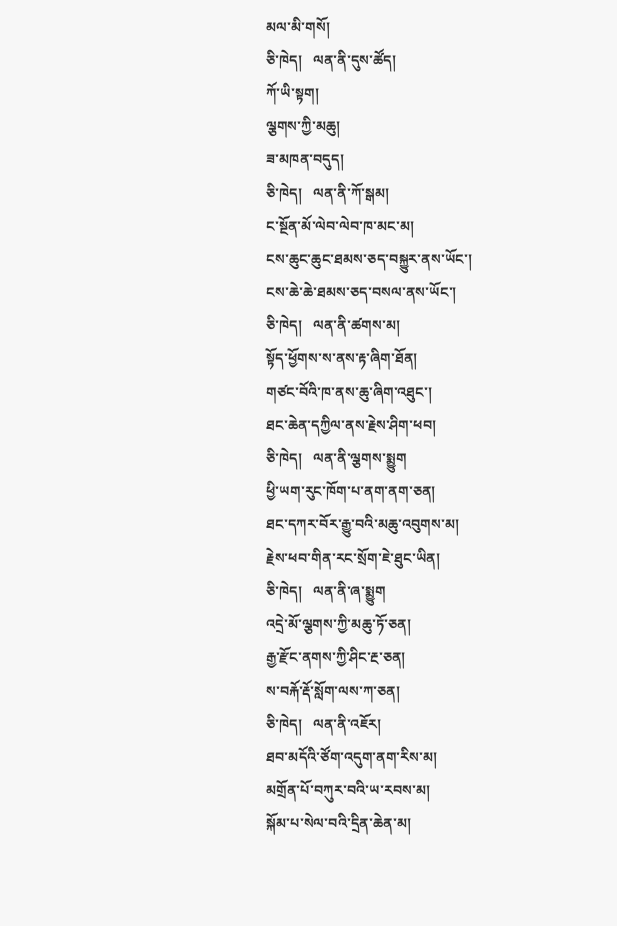མལ་མི་གསོ།
ཅི་ཁེད།   ལན་ནི་དུས་ཚོད།
ཀོ་ཡི་སྟག།
ལྕགས་ཀྱི་མཆུ།
ཟ་མཁན་བདུད།
ཅི་ཁེད།   ལན་ནི་ཀོ་སྒམ།
ང་སྔོན་མོ་ལེབ་ལེབ་ཁ་མང་མ།
ངས་ཆུང་ཆུང་ཐམས་ཅད་བསྐྱུར་ནས་ཡོང་།
ངས་ཆེ་ཆེ་ཐམས་ཅད་བསལ་ནས་ཡོང་།
ཅི་ཁེད།   ལན་ནི་ཚགས་མ།
སྟོད་ཕྱོགས་ས་ནས་རྟ་ཞིག་ཐོན།
གཙང་བོའི་ཁ་ནས་ཆུ་ཞིག་འཐུང་།
ཐང་ཆེན་དཀྱིལ་ནས་རྗེས་ཤིག་ཕབ།
ཅི་ཁེད།   ལན་ནི་ལྕགས་སྨྱུག
ཕྱི་ཡག་རུང་ཁོག་པ་ནག་ནག་ཅན།
ཐང་དཀར་བོར་རྒྱུ་བའི་མཆུ་འབུགས་མ།
རྗེས་ཕབ་གིན་རང་སྲོག་ཇེ་ཐུང་ཡིན།
ཅི་ཁེད།   ལན་ནི་ཞ་སྨྱུག
འདྲེ་མོ་ལྕགས་ཀྱི་མཆུ་ཏོ་ཅན།
རྒྱ་རྫོང་ནགས་ཀྱི་ཤིང་རྔ་ཅན།
ས་བརྐོ་རྡོ་སློག་ལས་ཀ་ཅན།
ཅི་ཁེད།   ལན་ནི་འཇོར།
ཐབ་མདོའི་ཙོག་འདུག་ནག་རིས་མ།
མགྲོན་པོ་བཀུར་བའི་ཡ་རབས་མ།
སྐོམ་པ་སེལ་བའི་དྲིན་ཆེན་མ།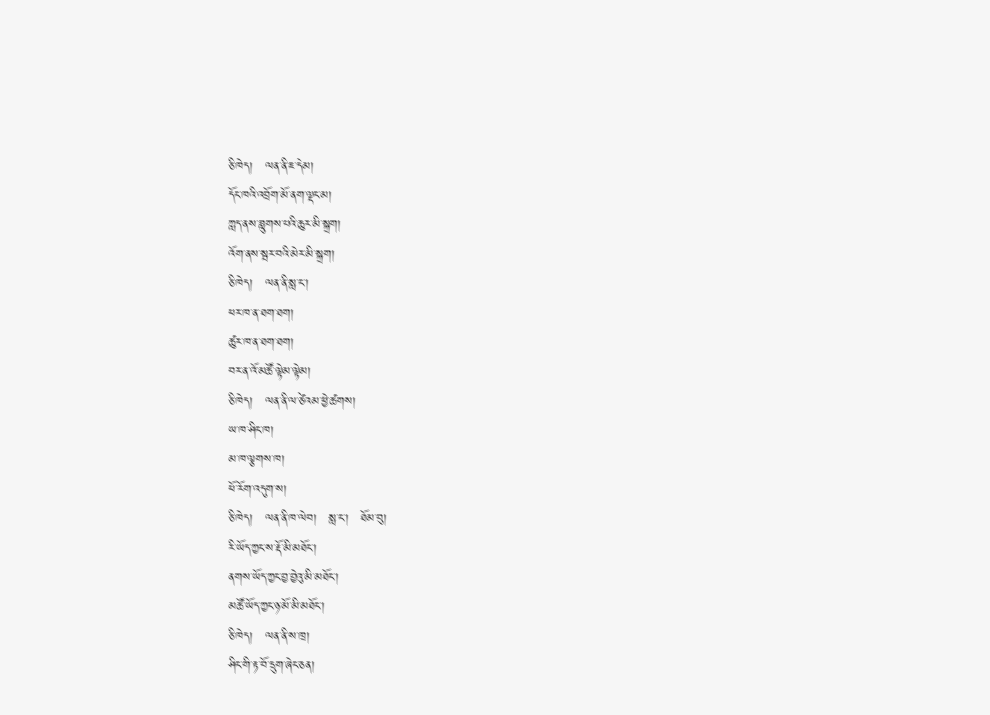ཅི་ཁེད།   ལན་ནི་ཇ་དེམ།
དོང་ཁའི་འབྲོག་མོ་ནག་ལྡང་མ།
ཀླད་ནས་བླུགས་པའི་ཆུར་མི་སྐྲག།
འོག་ནས་སྦར་བའི་མེར་མི་སྐྲག།
ཅི་ཁེད།   ལན་ནི་སླ་ང་།
ཕར་ཁ་ན་ཐག་ཐག།
ཚུར་ཁ་ན་ཐག་ཐག།
བར་ན་འོ་མཚོ་ལྟེམ་ལྟེམ།
ཅི་ཁེད།   ལན་ནི་ལ་ཙེའམ་ཕྱེ་ཚགས།
ཡ་ཁ་ཤིང་ཁ།
མ་ཁ་ལྕགས་ཁ།
ཕོ་རོག་འདུག་ས།
ཅི་ཁེད།   ལན་ནི་ཁ་ལེབ།   སླ་ང་།   ཐོམ་བུ།
རི་ཡོད་ཀྱང་ས་རྡོ་མི་མཐོང་།
ནགས་ཡོད་ཀྱང་བྱ་བྱེའུ་མི་མཐོང་།
མཚོ་ཡོད་ཀྱང་ཉ་མོ་མི་མཐོང་།
ཅི་ཁེད།   ལན་ནི་ས་ཁྲ།
ཤིང་གི་རྟ་བོ་དྲུག་ཞེང་ཅན།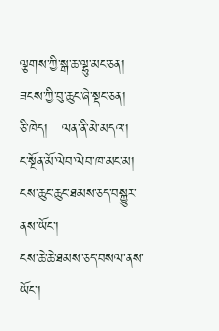ལྕགས་ཀྱི་སྒ་ཆ་ལྷུ་མང་ཅན།
ཟངས་ཀྱི་བུ་ཆུང་ཞེ་སྡང་ཅན།
ཅི་ཁེད།   ལན་ནི་མེ་མདའ་།
ང་སྔོན་མོ་ལེབ་ལེབ་ཁ་མང་མ།
ངས་ཆུང་ཆུང་ཐམས་ཅད་བསྐྱུར་ནས་ཡོང་།
ངས་ཆེ་ཆེ་ཐམས་ཅད་བསལ་ནས་ཡོང་།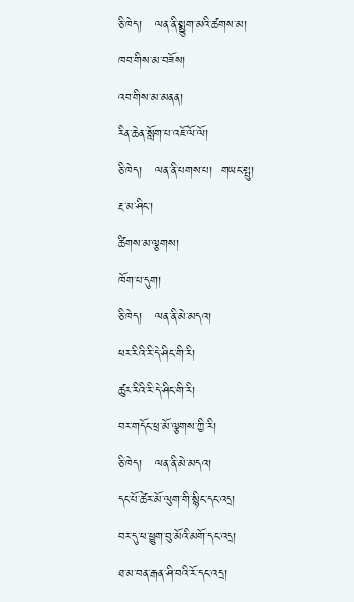ཅི་ཁེད།   ལན་ནི་སྨྱུག་མའི་ཚགས་མ།
ཁབ་གིས་མ་བཟོས།
འབ་གིས་མ་མནན།
རིན་ཆེན་སློག་པ་འཇོ་ལོ་ལོ།
ཅི་ཁེད།   ལན་ནི་པགས་པ།  གཡང་སྤུ།
རྔ་མ་ཤིང་།
ཚིགས་མ་ལྕགས།
ཁོག་པ་དུག།
ཅི་ཁེད།   ལན་ནི་མེ་མདའ།
ཕར་རིའི་རི་དེ་ཤིང་གི་རི།
ཚུར་རིའི་རི་དེ་ཤིང་གི་རི།
བར་གདོང་ཕྲ་མོ་ལྕགས་ཀྱི་རི།
ཅི་ཁེད།   ལན་ནི་མེ་མདའ།
དང་པོ་ཚེར་མོ་ལུག་གི་སྙིང་དང་འདྲ།
བར་དུ་ཕ་ཕྱུག་བུ་མོའི་མགོ་དང་འདྲ།
ཐ་མ་བན་རྒན་ཤི་བའི་རོ་དང་འདྲ།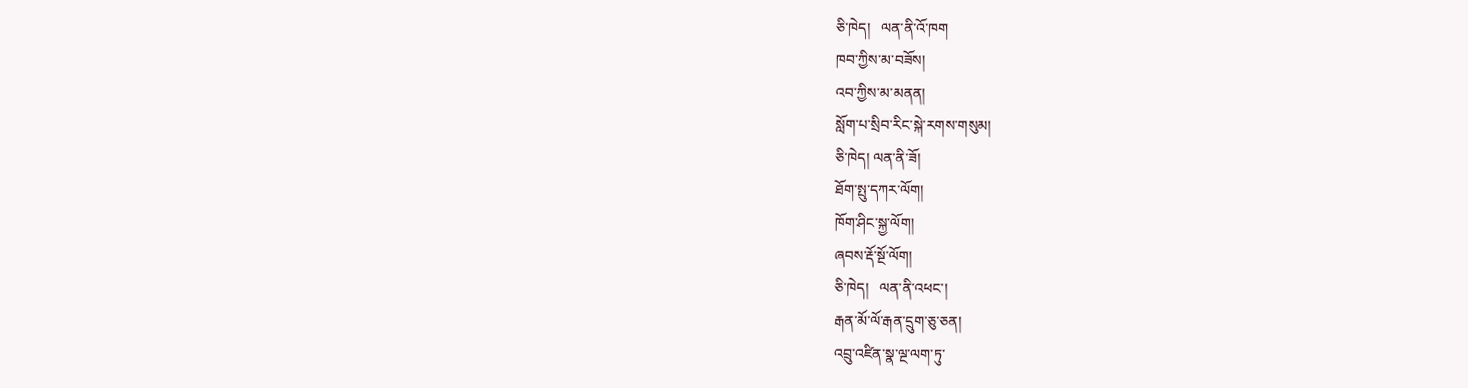ཅི་ཁེད།   ལན་ནི་འོ་ཁག
ཁབ་ཀྱིས་མ་བཟོས།
འབ་ཀྱིས་མ་མནན།
སློག་པ་སྲིབ་རིང་སྐེ་རགས་གསུམ།
ཅི་ཁེད། ལན་ནི་ཟོ།
ཐོག་སྤུ་དཀར་ལོག།
ཁོག་ཤིང་སྐྱ་ལོག།
ཞབས་རྡོ་སྔོ་ལོག།
ཅི་ཁེད།   ལན་ནི་འཕང་།
རྒན་མོ་ལོ་རྒན་དྲུག་ཅུ་ཅན།
འབྲུ་འཛིན་སྣ་ལྔ་ལག་ཏུ་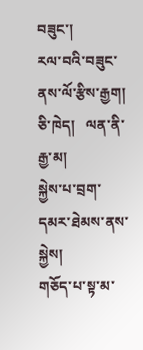བཟུང་།
རལ་བའི་བཟུང་ནས་ལོ་རྩིས་རྒྱག།
ཅི་ཁེད།   ལན་ནི་རྒྱ་མ།
སྐྱེས་པ་བྲག་དམར་ཐེམས་ནས་སྐྱེས།
གཅོད་པ་སྟ་མ་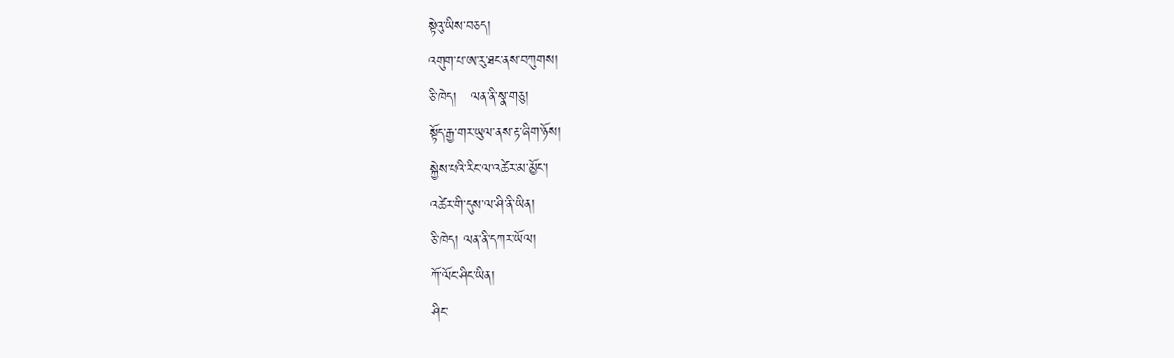སྟེའུ་ཡིས་བཅད།
འགུག་པ་ཨ་རུ་ཐང་ནས་བཀུགས།
ཅི་ཁེད།   ལན་ནི་སྣ་གཅུ།
སྟོད་རྒྱ་གར་ཡུལ་ནས་རྟ་ཞིག་ཉོས།
སྐྱེས་པའི་རིང་ལ་འཚེར་མ་མྱོང་།
འཚེར་གི་དུས་ལ་ཤི་ནི་ཡིན།
ཅི་ཁེད། ལན་ནི་དཀར་ཡོལ།
ཀོ་ལོང་ཤིང་ཡིན།
ཤིང་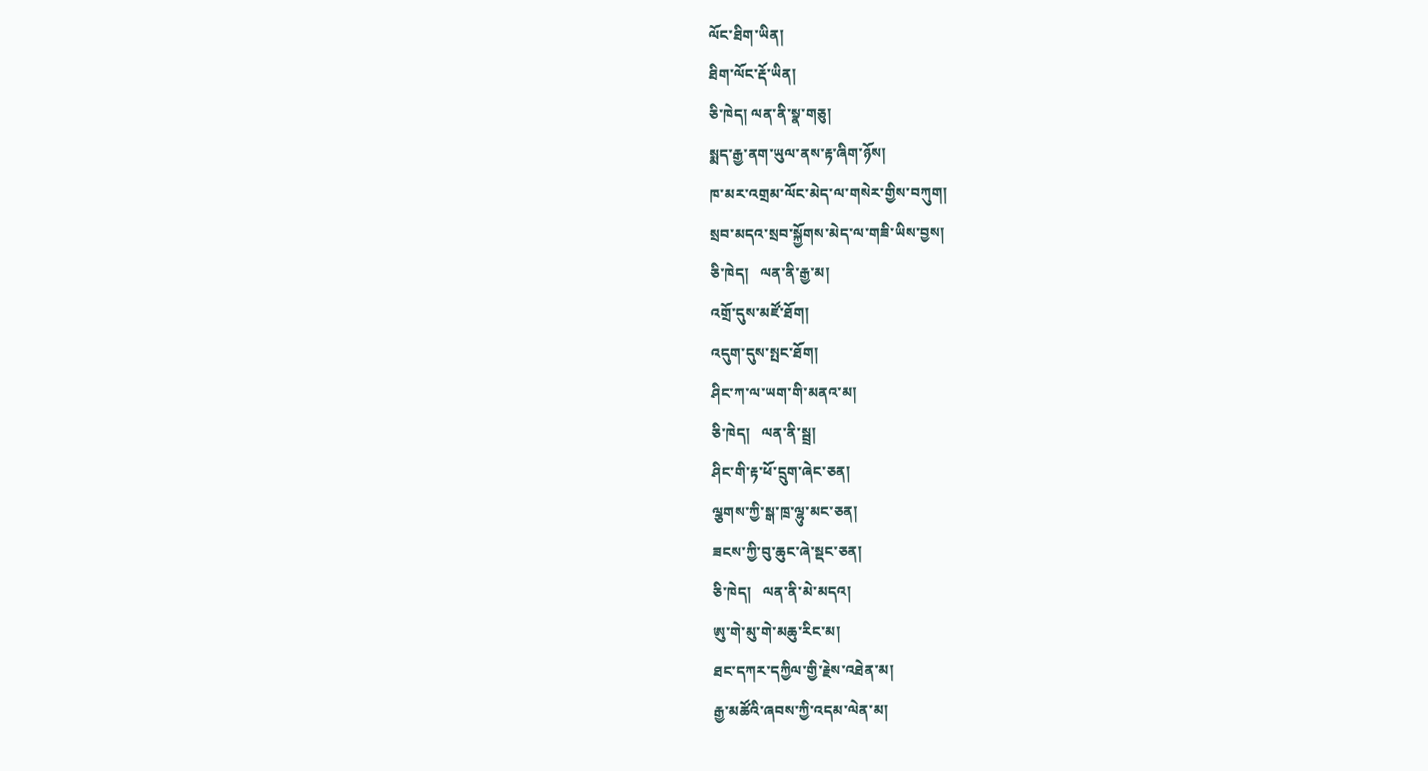ལོང་ཐིག་ཡིན།
ཐིག་ལོང་རྡོ་ཡིན།
ཅི་ཁེད། ལན་ནི་སྣ་གཅུ།
སྨད་རྒྱ་ནག་ཡུལ་ནས་རྟ་ཞིག་ཉོས།
ཁ་མར་འགྲམ་ལོང་མེད་ལ་གསེར་གྱིས་བཀུག།
སྲབ་མདའ་སྲབ་སྐྱོགས་མེད་ལ་གཟི་ཡིས་བྱས།
ཅི་ཁེད།   ལན་ནི་རྒྱ་མ།
འགྲོ་དུས་མཛོ་ཐོག།
འདུག་དུས་སྤང་ཐོག།
ཤིང་ཀ་ལ་ཡག་གི་མནའ་མ།
ཅི་ཁེད།   ལན་ནི་སྦྲ།
ཤིང་གི་རྟ་ཕོ་དྲུག་ཞེང་ཅན།
ལྕགས་ཀྱི་སྒ་ཁྲ་ལྷུ་མང་ཅན།
ཟངས་ཀྱི་བུ་ཆུང་ཞེ་སྡང་ཅན།
ཅི་ཁེད།   ལན་ནི་མེ་མདའ།
ཨུ་གེ་མུ་གེ་མཆུ་རིང་མ།
ཐང་དཀར་དཀྱིལ་གྱི་རྗེས་འཐེན་མ།
རྒྱ་མཚོའི་ཞབས་ཀྱི་འདམ་ལེན་མ།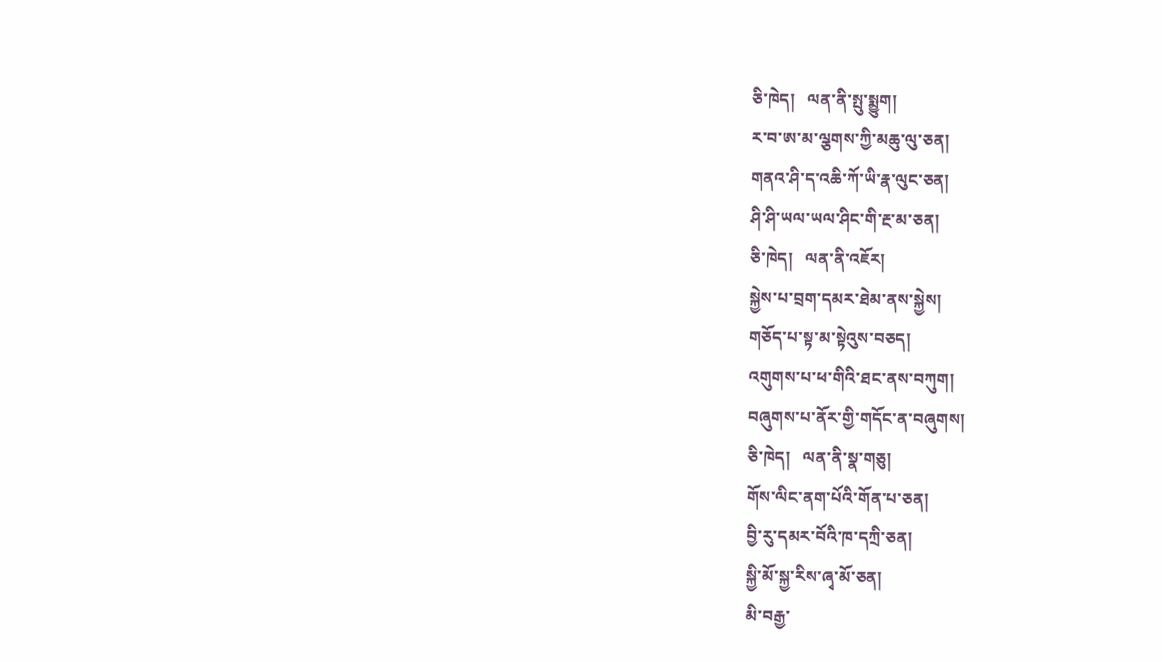ཅི་ཁེད།   ལན་ནི་སྤུ་སྨྱུག།
ར་བ་ཨ་མ་ལྕགས་ཀྱི་མཆུ་ལུ་ཅན།
གནའ་ཤི་ད་འཆི་ཀོ་ཡི་རྣ་ལུང་ཅན།
ཤི་ཤི་ཡལ་ཡལ་ཤིང་གི་རྔ་མ་ཅན།
ཅི་ཁེད།   ལན་ནི་འཇོར།
སྐྱེས་པ་བྲག་དམར་ཐེམ་ནས་སྐྱེས།
གཅོད་པ་སྟ་མ་སྟེའུས་བཅད།
འགུགས་པ་ཕ་གིའི་ཐང་ནས་བཀུག།
བཞུགས་པ་ནོར་གྱི་གདོང་ན་བཞུགས།
ཅི་ཁེད།   ལན་ནི་སྣ་གཅུ།
གོས་ལིང་ནག་པོའི་གོན་པ་ཅན།
བྱི་རུ་དམར་བོའི་ཁ་དཀྲི་ཅན།
སྐྱི་མོ་སྐྱ་རིས་ཞྭ་མོ་ཅན།
མི་བརྒྱ་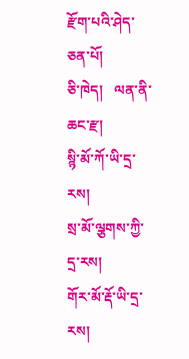རྫོག་པའི་ཤེད་ཅན་པོ།
ཅི་ཁེད།   ལན་ནི་ཆང་རྫ།
སྙི་མོ་ཀོ་ཡི་དྲ་རས།
སྲ་མོ་ལྕགས་ཀྱི་དྲ་རས།
གོར་མོ་རྡོ་ཡི་དྲ་རས།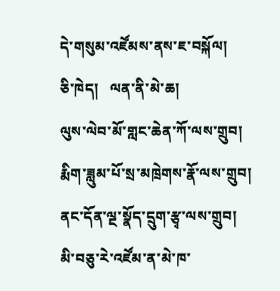དེ་གསུམ་འཛོམས་ནས་ཇ་བསྐོལ།
ཅི་ཁེད།   ལན་ནི་མེ་ཆ།
ལུས་ལེབ་མོ་གླང་ཆེན་ཀོ་ལས་གྲུབ།
རྨིག་ཟླུམ་པོ་སྲ་མཁྲེགས་རྣོ་ལས་གྲུབ།
ནང་དོན་ལྔ་སྣོད་དྲུག་རྩྭ་ལས་གྲུབ།
མི་བཅུ་རེ་འཛོམ་ན་མེ་ཁ་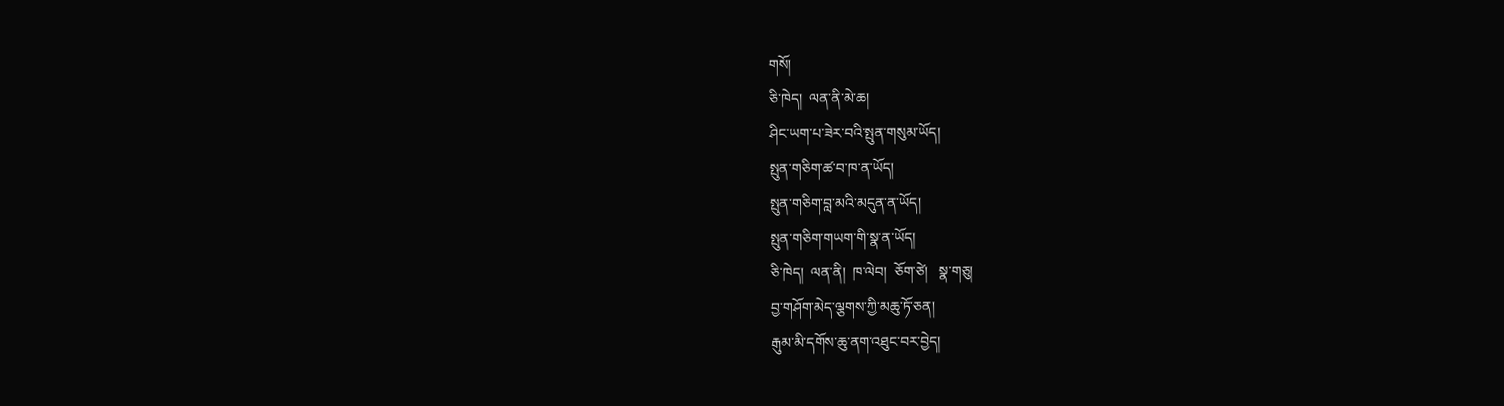གསོ།
ཅི་ཁེད།  ལན་ནི་མེ་ཆ།
ཤིང་ཡག་པ་ཟེར་བའི་སྤུན་གསུམ་ཡོད།
སྤུན་གཅིག་ཚ་བ་ཁ་ན་ཡོད།
སྤུན་གཅིག་བླ་མའི་མདུན་ན་ཡོད།
སྤུན་གཅིག་གཡག་གི་སྣ་ན་ཡོད།
ཅི་ཁེད།  ལན་ནི།  ཁ་ལེབ།  ཅོག་ཙེ།   སྣ་གཅུ།
བྱ་གཤོག་མེད་ལྕགས་ཀྱི་མཆུ་ཏོ་ཅན།
རྒུམ་མི་དགོས་ཆུ་ནག་འཐུང་བར་བྱེད།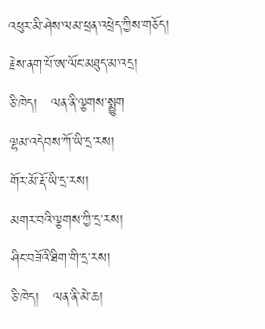འཕུར་མི་ཤེས་ལམ་ཕྲན་འཕྲེད་ཀྱིས་གཅོད།
རྗེས་ནག་པོ་ཨ་ལོང་མཐུད་མ་འདྲ།
ཅི་ཁེད།   ལན་ནི་ལྕགས་སྨྱུག
ལྷམ་འདེབས་ཀོ་ཡི་དྲ་རས།
གོར་མོ་རྡོ་ཡི་དྲ་རས།
མགར་བའི་ལྕགས་ཀྱི་དྲ་རས།
ཤིང་བཟོའི་ཐིག་གི་དྲ་རས།
ཅི་ཁེད།   ལན་ནི་མེ་ཆ།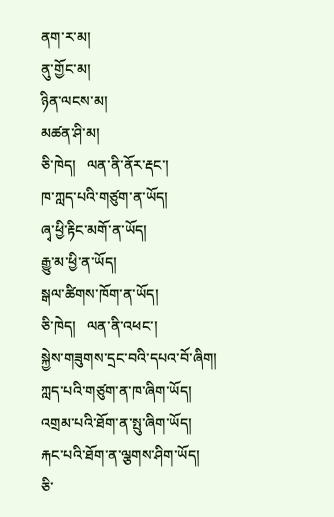ནག་ར་མ།
ནུ་གྱོང་མ།
ཉིན་ལངས་མ།
མཚན་ཤི་མ།
ཅི་ཁེད།   ལན་ནི་ནོར་རྡང་།
ཁ་ཀླད་པའི་གཙུག་ན་ཡོད།
ཞྭ་ཕྱི་རྟིང་མགོ་ན་ཡོད།
རྒྱུ་མ་ཕྱི་ན་ཡོད།
སྒལ་ཚིགས་ཁོག་ན་ཡོད།
ཅི་ཁེད།   ལན་ནི་འཕང་།
སྐྱེས་གཟུགས་དྲང་བའི་དཔའ་བོ་ཞིག།
ཀླད་པའི་གཙུག་ན་ཁ་ཞིག་ཡོད།
འགྲམ་པའི་ཐོག་ན་སྤུ་ཞིག་ཡོད།
རྐང་པའི་ཐོག་ན་ལྕགས་ཤིག་ཡོད།
ཅི་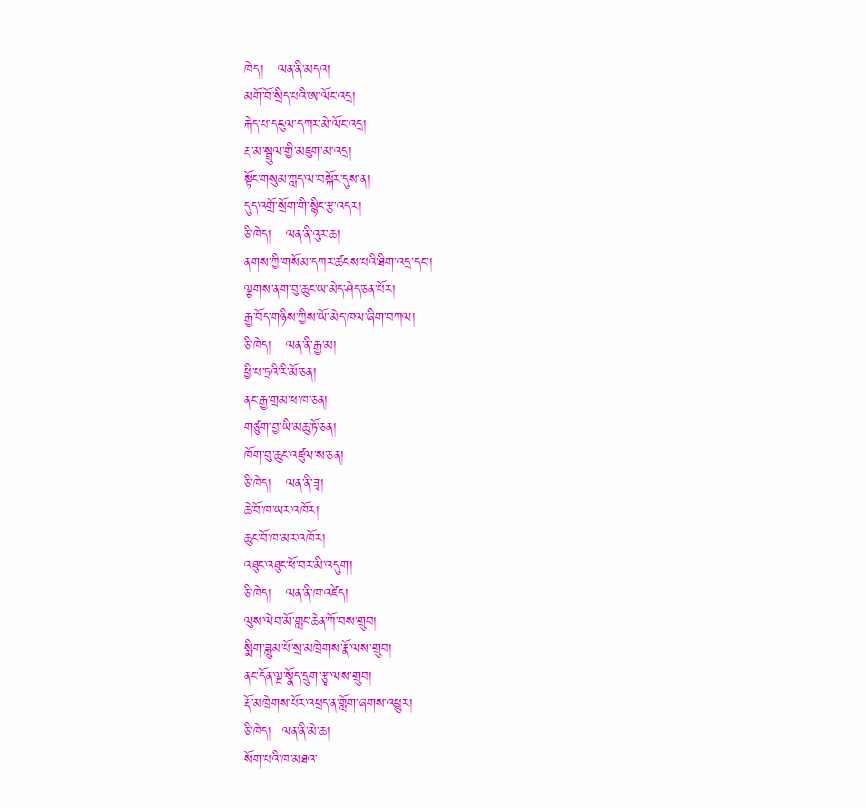ཁེད།   ལན་ནི་མདའ།
མགོ་བོ་སྲིད་པའི་ཨ་ལོང་འདྲ།
རྐེད་པ་དངུལ་དཀར་མེ་ལོང་འདྲ།
རྔ་མ་སྦྲུལ་གྱི་མཇུག་མ་འདྲ།
སྟོང་གསུམ་ཀླད་ལ་བསྐོར་དུས་ན།
དུད་འགྲོ་སྲོག་གི་སྙིང་རྩ་འདར།
ཅི་ཁེད།   ལན་ནི་འུར་ཆ།
ནགས་ཀྱི་གསོམ་དཀར་ཚངས་པའི་ཐིག་འདྲ་དང་།
ལྕགས་ནག་བུ་ཆུང་ཡ་མེད་ཤེད་ཅན་པོར།
རྒྱ་བོད་གཉིས་ཀྱིས་ཡོ་མེད་ཁལ་ཞིག་བཀལ།
ཅི་ཁེད།   ལན་ནི་རྒྱ་མ།
ཕྱི་པ་ཏྲའི་རི་མོ་ཅན།
ནང་རྒྱ་གྲམ་ཕ་ཁ་ཅན།
གཙུག་བྱ་ཡི་མཆུ་ཏོ་ཅན།
ཁོག་བུ་ཆུང་འཛུལ་ས་ཅན།
ཅི་ཁེད།   ལན་ནི་ཟྭ།
ཆེ་བོ་ཁ་ཡར་འཁོར།
ཆུང་བོ་ཁ་མར་འཁོར།
འཐུང་འཐུང་ཕོ་བར་མི་འདུག།
ཅི་ཁེད།   ལན་ནི་ཁ་འཛེད།
ལུས་ལེབ་མོ་གླང་ཆེན་ཀོ་བས་གྲུབ།
སྨིག་ཟླུམ་པོ་སྲ་མཁྲེགས་རྣོ་ལས་གྲུབ།
ནང་དོན་ལྔ་སྣོད་དྲུག་རྩྭ་ལས་གྲུབ།
རྡོ་མཁྲེགས་པོར་འཕྲད་ན་གློག་ཞགས་འཕྱུར།
ཅི་ཁེད།  ལན་ནི་མེ་ཆ།
སོག་པའི་ཁ་མཐའ་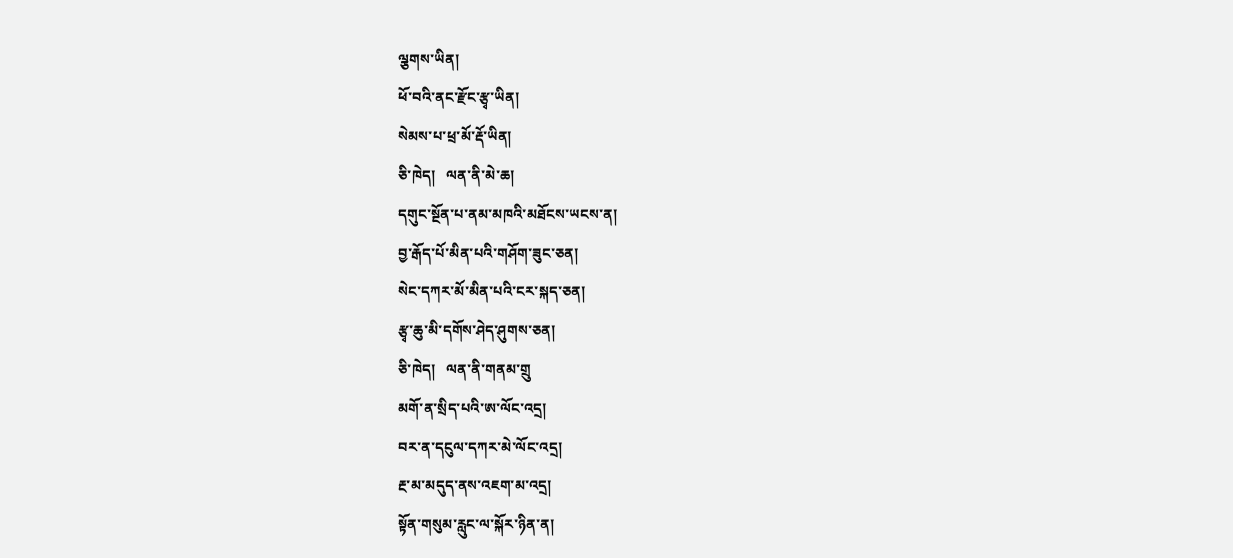ལྕགས་ཡིན།
ཕོ་བའི་ནང་རྫོང་རྩྭ་ཡིན།
སེམས་པ་ཕྲ་མོ་རྡོ་ཡིན།
ཅི་ཁེད།   ལན་ནི་མེ་ཆ།
དགུང་སྔོན་པ་ནམ་མཁའི་མཐོངས་ཡངས་ན།
བྱ་རྒོད་པོ་མིན་པའི་གཤོག་ཟུང་ཅན།
སེང་དཀར་མོ་མིན་པའི་ངར་སྐད་ཅན།
རྩྭ་ཆུ་མི་དགོས་ཤེད་ཤུགས་ཅན།
ཅི་ཁེད།   ལན་ནི་གནམ་གྲུ
མགོ་ན་སྲིད་པའི་ཨ་ལོང་འདྲ།
བར་ན་དངུལ་དཀར་མེ་ལོང་འདྲ།
རྔ་མ་མདུད་ནས་འཇག་མ་འདྲ།
སྟོན་གསུམ་རླུང་ལ་སྐོར་ཉིན་ན།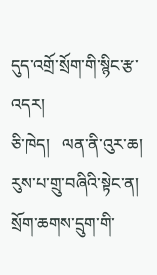དུད་འགྲོ་སྲོག་གི་སྙིང་རྩ་འདར།
ཅི་ཁེད།   ལན་ནི་འུར་ཆ།
རུས་པ་གྲུ་བཞིའི་སྟེང་ན།
སྲོག་ཆགས་དྲུག་གི་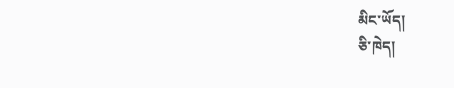མིང་ཡོད།
ཅི་ཁེད།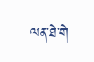ལན་ཐེ་གེ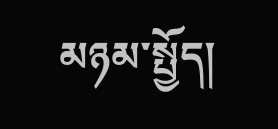མཉམ་སྤྱོད།